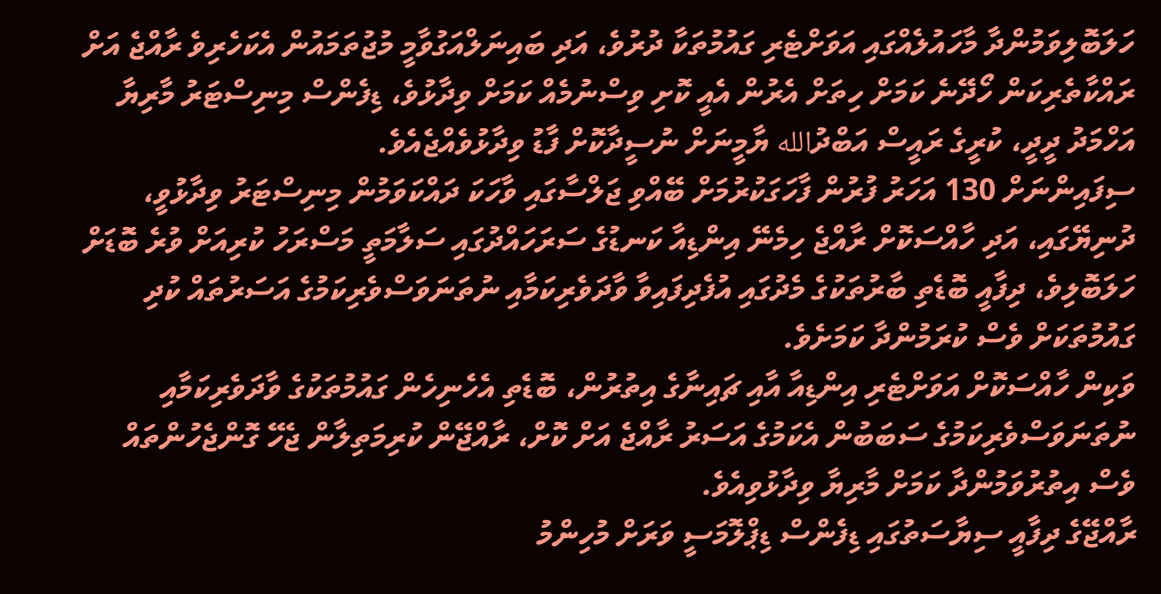ހަލަބޮލިވަމުންދާ މާހައުލެއްގައި އަވަށްޓެރި ގައުމުތަކާ ދުރުވެ، އަދި ބައިނަލްއަގުވާމީ މުޖުތަމައުން އެކަހެރިވެ ރާއްޖެ އަށް ރައްކާތެރިކަން ހޯދޭނެ ކަމަށް ހިތަށް އެރުން އެއީ ކޮށި ވިސްނުމެއް ކަމަށް ވިދާޅުވެ، ޑިފެންސް މިނިސްޓަރު މާރިޔާ އަހްމަދު ދީދީ، ކުރީގެ ރައީސް އަބްދުالله ޔާމީނަށް ނުސީދާކޮށް ފާޑު ވިދާޅުވެއްޖެއެވެ.
ސިފައިންނަށް 130 އަހަރު ފުރުން ފާހަގަކުރުމަށް ބޭއްވި ޖަލްސާގައި ވާހަކަ ދައްކަވަމުން މިނިސްޓަރު ވިދާޅުވީ، ދުނިޔޭގައި، އަދި ހާއްސަކޮށް ރާއްޖެ ހިމެނޭ އިންޑިއާ ކަނޑުގެ ސަރަހައްދުގައި ސަލާމަތީ މަސްރަހު ކުރިއަށް ވުރެ ބޮޑަށް ހަލަބޮލިވެ، ދިފާއީ ބޮޑެތި ބާރުތަކުގެ މެދުގައި އުފެދިފައިވާ ވާދަވެރިކަމާއި ނުތަނަވަސްވެރިކަމުގެ އަސަރުތައް ކުދި ގައުމުތަކަށް ވެސް ކުރަމުންދާ ކަމަށެވެ.
ވަކިން ހާއްސަކޮށް އަވަށްޓެރި އިންޑިއާ އާއި ޗައިނާގެ އިތުރުން، ބޮޑެތި އެހެނިހެން ގައުމުތަކުގެ ވާދަވެރިކަމާއި ނުތަނަވަސްވެރިކަމުގެ ސަބަބުން އެކަމުގެ އަސަރު ރާއްޖެ އަށް ކޮށް، ރާއްޖޭން ކުރިމަތިލާން ޖެހޭ ގޮންޖެހުންތައް ވެސް އިތުރުވަމުންދާ ކަމަށް މާރިޔާ ވިދާޅުވިއެވެ.
ރާއްޖޭގެ ދިފާއީ ސިޔާސަތުގައި ޑިފެންސް ޑިޕްލޮމަސީ ވަރަށް މުހިންމު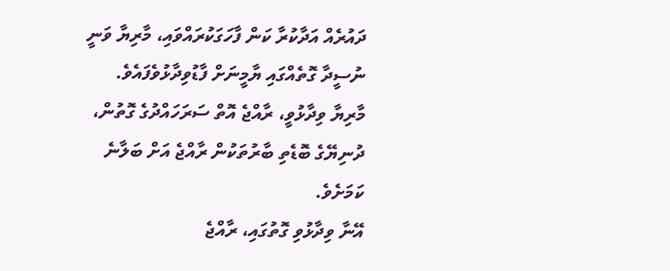ދައުރެއް އަދާކުރާ ކަން ފާހަގަކުރައްވައި، މާރިޔާ ވަނީ ނުސީދާ ގޮތެއްގައި ޔާމީނަށް ފާޑުވިދާޅުވެފައެވެ.
މާރިޔާ ވިދާޅުވީ، ރާއްޖެ އޮތް ސަރަހައްދުގެ ގޮތުން، ދުނިޔޭގެ ބޮޑެތި ބާރުތަކުން ރާއްޖެ އަށް ބަލާނެ ކަމަށެވެ.
އޭނާ ވިދާޅުވި ގޮތުގައި، ރާއްޖެ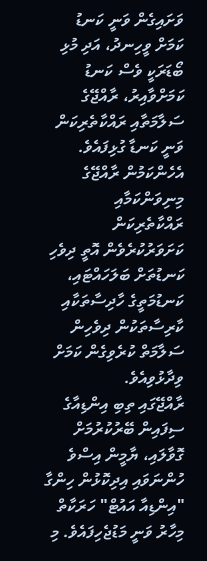ވަށައިގެން ވަނީ ކަނޑު ކަމަށް ވީހިނދު، އަދި މުޅި ބޯޑަރަކީ ވެސް ކަނޑު ކަމަށްވާއިރު، ރާއްޖޭގެ ސަލާމަތާއި ރައްކާތެރިކަން ވަނީ ކަނޑާ ގުޅިފައެވެ. އެހެންކަމުން ރާއްޖޭގެ މިނިވަންކަމާއި ރައްކާތެރިކަން ކަށަވަރުކުރެވެން އޮތީ ދިވެހި ކަނޑުތަށް ބަލަހައްޓައި، ކަނޑުމަތީގެ ހާދިސާތަކާއި ކާރިސާތަކުން ދިވެހިން ސަލާމަތް ކުރެވިގެން ކަމަށް ވިދާޅުވިއެވެ.
ރާއްޖޭގައި ތިބި އިންޑިއާގެ ސިފައިން ބޭރުކުރުމަށް ގޮވާލައި، ޔާމީން އިސްވެ ހުންނަވައި އިދިކޮޅުން ހިންގާ "އިންޑިއާ އައުޓް" ހަރަކާތް މިހާރު ވަނީ މަޑުޖެހިފައެވެ. މި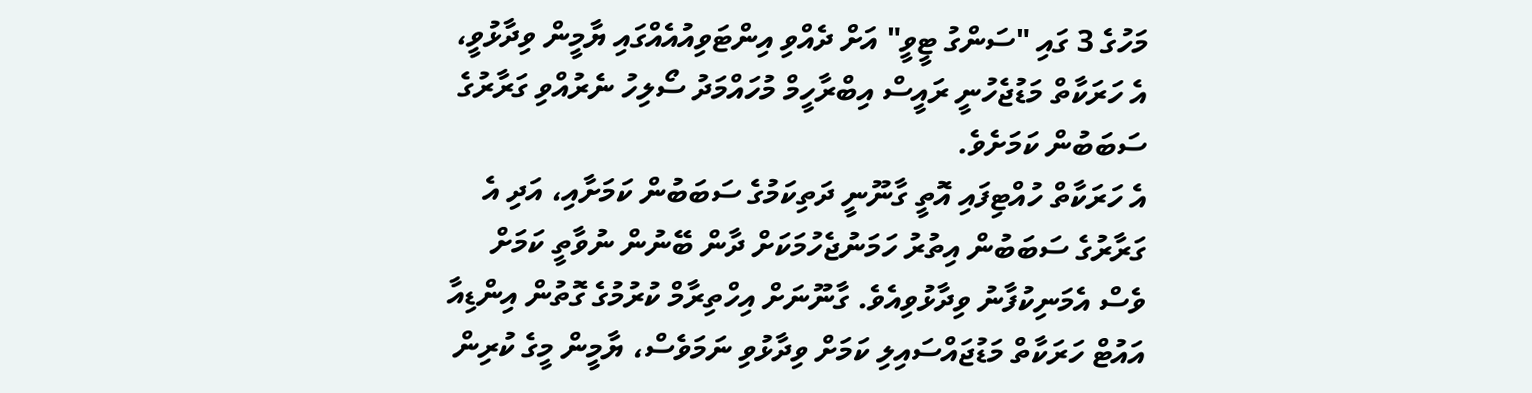މަހުގެ 3 ގައި "ސަންގު ޓީވީ" އަށް ދެއްވި އިންޓަވިއުއެއްގައި ޔާމީން ވިދާޅުވީ، އެ ހަރަކާތް މަޑުޖެހުނީ ރައީސް އިބްރާހީމް މުހައްމަދު ސޯލިހު ނެރުއްވި ގަރާރުގެ ސަބަބުން ކަމަށެވެ.
އެ ހަރަކާތް ހުއްޓިފައި އޮތީ ގާނޫނީ ދަތިކަމުގެ ސަބަބުން ކަމަށާއި، އަދި އެ ގަރާރުގެ ސަބަބުން އިތުރު ހަމަނުޖެހުމަކަށް ދާން ބޭނުން ނުވާތީ ކަމަށް ވެސް އެމަނިކުފާނު ވިދާޅުވިއެވެ. ގާނޫނަށް އިހްތިރާމް ކުރުމުގެ ގޮތުން އިންޑިއާ އައުޓް ހަރަކާތް މަޑުޖައްސައިލި ކަމަށް ވިދާޅުވި ނަމަވެސް، ޔާމީން މީގެ ކުރިން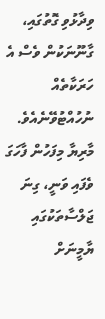ވިދާޅުވި ގޮތުގައި، ގާނޫނަކުން ވެސް އެ ހަރަކާތެއް ނުހުއްޓުވޭނެއެވެ.
މާރިޔާ މިފަހުން ފާހަގަ ވެފައި ވަނީ، ގިނަ ޖަލްސާތަކުގައި ޔާމީނަށް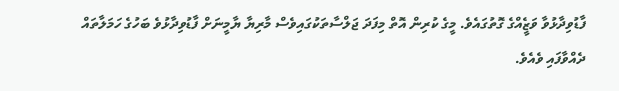ފާޑުވިދާޅުވާ ވަޒީެއްގެ ގޮތުގައެވެ. މީގެ ކުރިން އޮތް މިފަދަ ޖަލްސާތަކުގައިވެސް މާރިޔާ ޔާމީނަށް ފާޑުވިދާޅުވެ ބަހުގެ ހަމަލާތައް ދެއްވާފައި ވެއެވެ.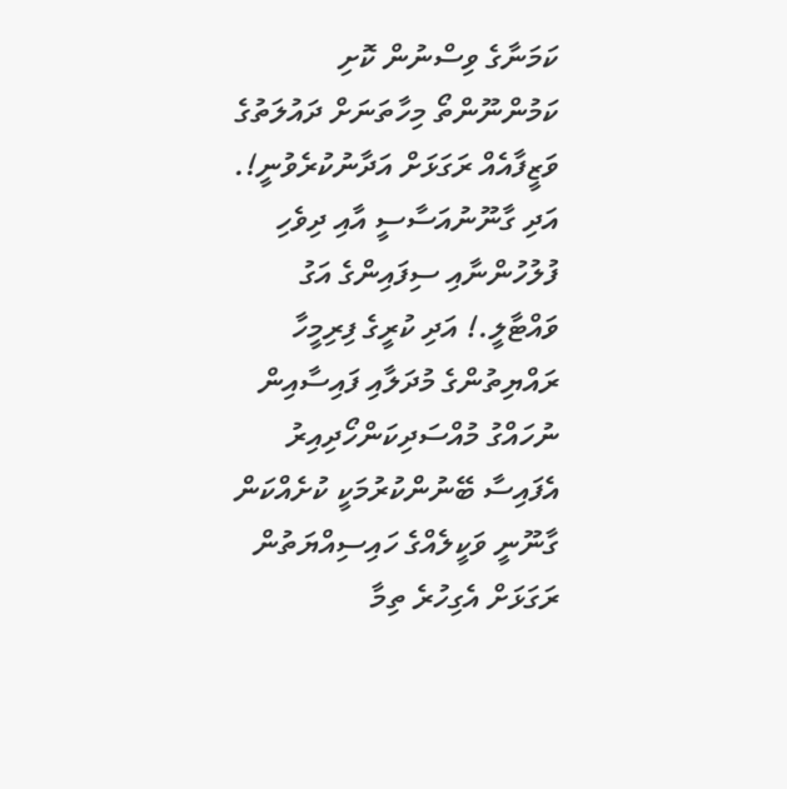ކަމަނާގެ ވިސްނުން ކޮށި ކަމުންނޫންތޯ މިހާތަނަށް ދައުލަތުގެ ވަޒީފާއެއް ރަގަޅަށް އަދާނުކުރެވުނީ!. އަދި ގާނޫނުއަސާސީ އާއި ދިވެހި ފުލުހުންނާއި ސިފައިންގެ އަގު ވައްޓާލީ.! އަދި ކުރީގެ ފިރިމީހާ ރައްޔިތުންގެ މުދަލާއި ފައިސާއިން ނުހައްގު މުއްސަދިކަންހޯދިއިރު އެފައިސާ ބޭނުންކުރުމަކީ ކުށެއްކަން ގާނޫނީ ވަކީލެއްގެ ހައިސިއްޔަތުން ރަގަޅަށް އެގިހުރެ ތިމާ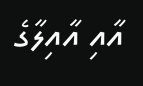އާއި އާއިލާގެ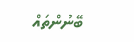ބޭނުންތައް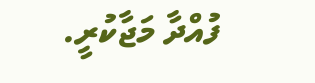ފުއްދާ މަޖާކުރީ.